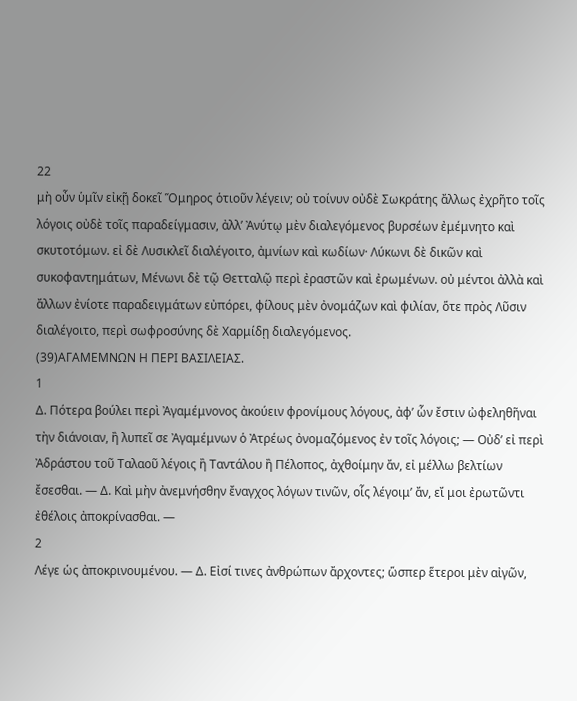22
μὴ οὖν ὑμῖν εἰκῇ δοκεῖ Ὅμηρος ὁτιοῦν λέγειν; οὐ τοίνυν οὐδὲ Σωκράτης ἄλλως ἐχρῆτο τοῖς λόγοις οὐδὲ τοῖς παραδείγμασιν, ἀλλ’ Ἀνύτῳ μὲν διαλεγόμενος βυρσέων ἐμέμνητο καὶ σκυτοτόμων. εἰ δὲ Λυσικλεῖ διαλέγοιτο, ἀμνίων καὶ κωδίων· Λύκωνι δὲ δικῶν καὶ συκοφαντημάτων, Μένωνι δὲ τῷ Θετταλῷ περὶ ἐραστῶν καὶ ἐρωμένων. οὐ μέντοι ἀλλὰ καὶ ἄλλων ἐνίοτε παραδειγμάτων εὐπόρει, φίλους μὲν ὀνομάζων καὶ φιλίαν, ὅτε πρὸς Λῦσιν διαλέγοιτο, περὶ σωφροσύνης δὲ Χαρμίδῃ διαλεγόμενος.
(39)ΑΓΑΜΕΜΝΩΝ Η ΠΕΡΙ ΒΑΣΙΛΕΙΑΣ.
1
Δ. Πότερα βούλει περὶ Ἀγαμέμνονος ἀκούειν φρονίμους λόγους, ἀφ’ ὧν ἔστιν ὠφεληθῆναι τὴν διάνοιαν, ἢ λυπεῖ σε Ἀγαμέμνων ὁ Ἀτρέως ὀνομαζόμενος ἐν τοῖς λόγοις; — Οὐδ’ εἰ περὶ Ἀδράστου τοῦ Ταλαοῦ λέγοις ἢ Ταντάλου ἢ Πέλοπος, ἀχθοίμην ἄν, εἰ μέλλω βελτίων ἔσεσθαι. — Δ. Καὶ μὴν ἀνεμνήσθην ἔναγχος λόγων τινῶν, οἷς λέγοιμ’ ἄν, εἴ μοι ἐρωτῶντι ἐθέλοις ἀποκρίνασθαι. —
2
Λέγε ὡς ἀποκρινουμένου. — Δ. Εἰσί τινες ἀνθρώπων ἄρχοντες; ὥσπερ ἕτεροι μὲν αἰγῶν,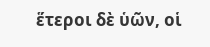ἕτεροι δὲ ὑῶν, οἱ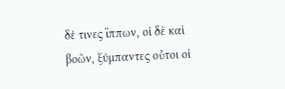δέ τινες ἵππων, οἱ δὲ καὶ βοῶν, ξύμπαντες οὗτοι οἱ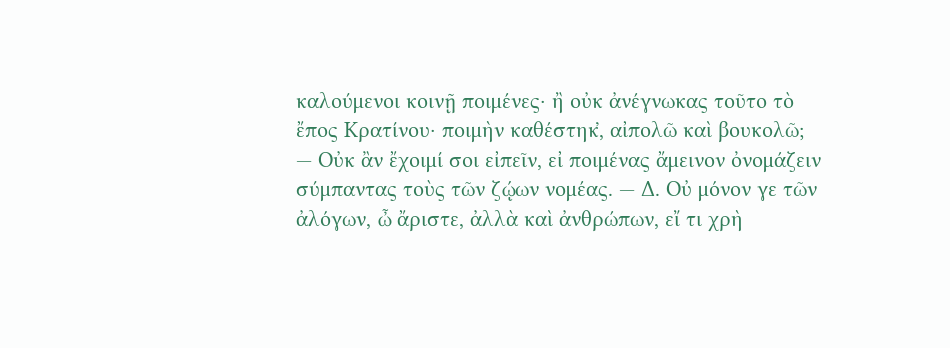καλούμενοι κοινῇ ποιμένες· ἢ οὐκ ἀνέγνωκας τοῦτο τὸ ἔπος Κρατίνου· ποιμὴν καθέστηκ̓, αἰπολῶ καὶ βουκολῶ; — Οὐκ ἂν ἔχοιμί σοι εἰπεῖν, εἰ ποιμένας ἄμεινον ὀνομάζειν σύμπαντας τοὺς τῶν ζῴων νομέας. — Δ. Οὐ μόνον γε τῶν ἀλόγων, ὦ ἄριστε, ἀλλὰ καὶ ἀνθρώπων, εἴ τι χρὴ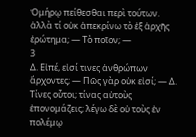Ὁμήρῳ πείθεσθαι περὶ τούτων. ἀλλὰ τί οὐκ ἀπεκρίνω τὸ ἐξ ἀρχῆς ἐρώτημα; — Τὸ ποῖον; —
3
Δ. Εἰπέ, εἰσί τινες ἀνθρώπων ἄρχοντες; — Πῶς γὰρ οὐκ εἰσί; — Δ. Τίνες οὗτοι; τίνας αὐτοὺς ἐπονομάζεις; λέγω δὲ οὐ τοὺς ἐν πολέμῳ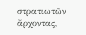στρατιωτῶν ἄρχοντας,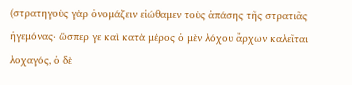(στρατηγοὺς γὰρ ὀνομάζειν εἰώθαμεν τοὺς ἁπάσης τῆς στρατιᾶς ἡγεμόνας· ὥσπερ γε καὶ κατὰ μέρος ὁ μὲν λόχου ἄρχων καλεῖται λοχαγός, ὁ δὲ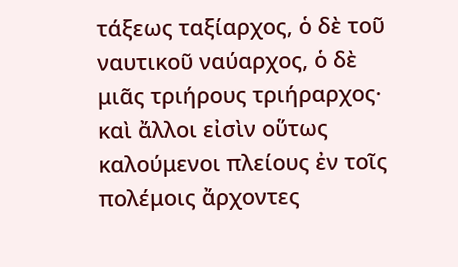τάξεως ταξίαρχος, ὁ δὲ τοῦ ναυτικοῦ ναύαρχος, ὁ δὲ μιᾶς τριήρους τριήραρχος· καὶ ἄλλοι εἰσὶν οὕτως καλούμενοι πλείους ἐν τοῖς πολέμοις ἄρχοντες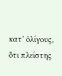κατ’ ὀλίγους, ὅτι πλείστης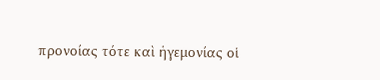προνοίας τότε καὶ ἡγεμονίας οἱ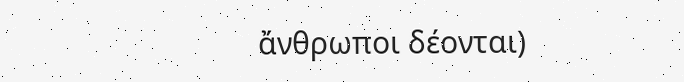ἄνθρωποι δέονται)